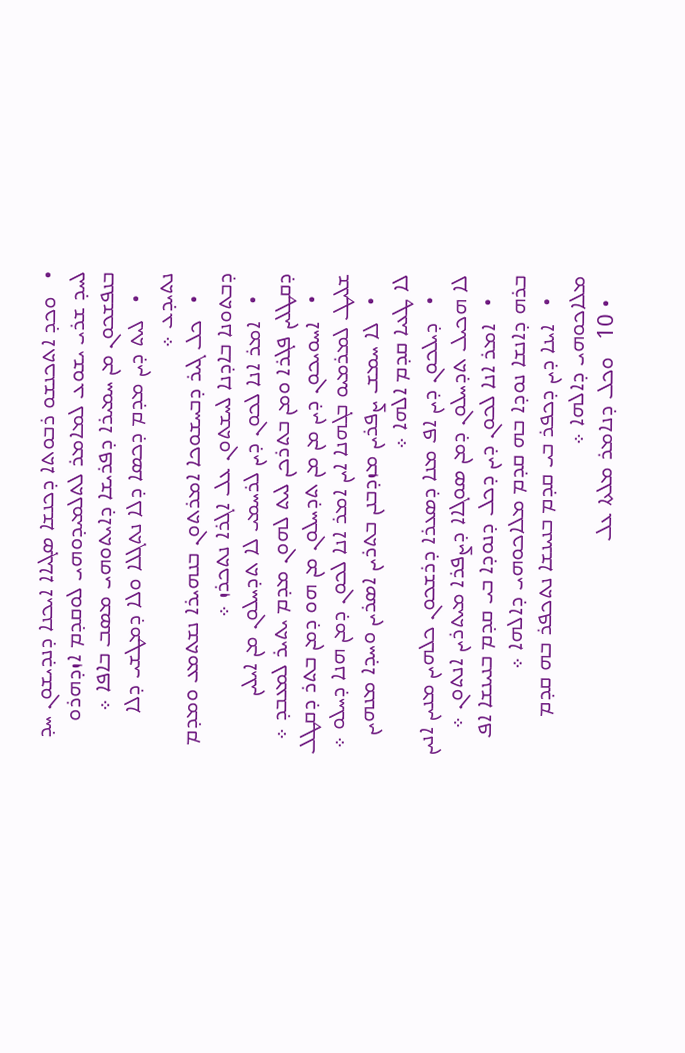•   ܘܟܕ ܐܬܟܢܫܘ ܪܒܘܬܐ ܕܟܢܫܐ ܤܓܝܐܐ ܐܝܟܢܐ ܕܢܕܝܫܘܢ ܚܕ ܠܚܕ ܫܪܝ ܝܫܘܥ ܠܡܐܡܪ ܠܬܠܡܝܕܘܗܝ ܠܘܩܕܡ ܐܙܕܗܪܘ ܒܢܦܫܟܘܢ ܡܢ ܚܡܝܪܐ ܕܦܪܝܫܐ ܕܐܝܬܘܗܝ ܡܤܒ ܒܐܦܐ ܀
    •   ܠܝܬ ܕܝܢ ܡܕܡ ܕܟܤܐ ܕܠܐ ܢܬܓܠܐ ܘܠܐ ܕܡܛܫܝ ܕܠܐ ܢܬܝܕܥ ܀
    •   ܟܠ ܓܝܪ ܕܒܚܫܘܟܐ ܐܡܪܬܘܢ ܒܢܗܝܪܐ ܢܫܬܡܥ ܘܡܕܡ ܕܒܬܘܢܐ ܒܐܕܢܐ ܠܚܫܬܘܢ ܥܠ ܐܓܪܐ ܢܬܟܪܙ ܀
    •   ܐܡܪ ܐܢܐ ܠܟܘܢ ܕܝܢ ܠܪܚܡܝ ܠܐ ܬܕܚܠܘܢ ܡܢ ܐܝܠܝܢ ܕܩܛܠܝܢ ܦܓܪܐ ܘܡܢ ܒܬܪܟܢ ܠܝܬ ܠܗܘܢ ܡܕܡ ܝܬܝܪ ܠܡܥܒܕ ܀
    •   ܐܚܘܝܟܘܢ ܕܝܢ ܡܢ ܡܢ ܬܕܚܠܘܢ ܡܢ ܗܘ ܕܡܢ ܒܬܪ ܕܩܛܠ ܫܠܝܛ ܠܡܪܡܝܘ ܒܓܗܢܐ ܐܝܢ ܐܡܪ ܐܢܐ ܠܟܘܢ ܕܡܢ ܗܢܐ ܕܚܠܘ ܀
    •   ܠܐ ܚܡܫ ܨܦܪܝܢ ܡܙܕܒܢܢ ܒܬܪܝܢ ܐܤܪܝܢ ܘܚܕܐ ܡܢܗܝܢ ܠܐ ܛܥܝܐ ܩܕܡ ܐܠܗܐ ܀
    •   ܕܝܠܟܘܢ ܕܝܢ ܐܦ ܡܢܐ ܕܤܥܪܐ ܕܪܫܟܘܢ ܟܠܗܝܢ ܡܢܝܢ ܐܢܝܢ ܠܐ ܗܟܝܠ ܬܕܚܠܘܢ ܕܡܢ ܤܘܓܐܐ ܕܨܦܪܐ ܡܝܬܪܝܢ ܐܢܬܘܢ ܀
    •   ܐܡܪ ܐܢܐ ܠܟܘܢ ܕܝܢ ܕܟܠ ܕܢܘܕܐ ܒܝ ܩܕܡ ܒܢܝܢܫܐ ܐܦ ܒܪܗ ܕܐܢܫܐ ܢܘܕܐ ܒܗ ܩܕܡ ܡܠܐܟܘܗܝ ܕܐܠܗܐ ܀
    •   ܐܝܢܐ ܕܝܢ ܕܟܦܪ ܒܝ ܩܕܡ ܒܢܝܢܫܐ ܢܬܟܦܪ ܒܗ ܩܕܡ ܡܠܐܟܘܗܝ ܕܐܠܗܐ ܀
    • 10   ܘܟܠ ܕܢܐܡܪ ܡܠܬܐ ܥܠ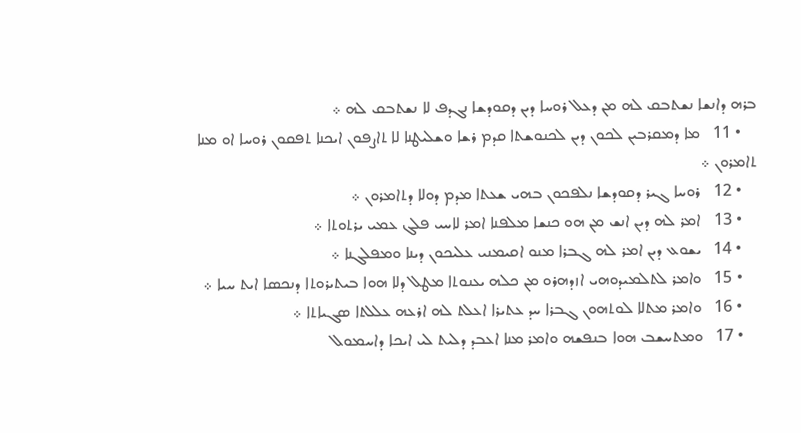ܒܪܗ ܕܐܢܫܐ ܢܫܬܒܩ ܠܗ ܡܢ ܕܥܠ ܪܘܚܐ ܕܝܢ ܕܩܘܕܫܐ ܢܓܕܦ ܠܐ ܢܫܬܒܩ ܠܗ ܀
    • 11   ܡܐ ܕܡܩܪܒܝܢ ܠܟܘܢ ܕܝܢ ܠܟܢܘܫܬܐ ܩܕܡ ܪܫܐ ܘܫܠܝܛܢܐ ܠܐ ܬܐܨܦܘܢ ܐܝܟܢܐ ܬܦܩܘܢ ܪܘܚܐ ܐܘ ܡܢܐ ܬܐܡܪܘܢ ܀
    • 12   ܪܘܚܐ ܓܝܪ ܕܩܘܕܫܐ ܢܠܦܟܘܢ ܒܗܝ ܫܥܬܐ ܡܕܡ ܕܘܠܐ ܕܬܐܡܪܘܢ ܀
    • 13   ܐܡܪ ܠܗ ܕܝܢ ܐܢܫ ܡܢ ܗܘ ܟܢܫܐ ܡܠܦܢܐ ܐܡܪ ܠܐܚܝ ܦܠܓ ܥܡܝ ܝܪܬܘܬܐ ܀
    • 14   ܝܫܘܥ ܕܝܢ ܐܡܪ ܠܗ ܓܒܪܐ ܡܢܘ ܐܩܝܡܢܝ ܥܠܝܟܘܢ ܕܝܢܐ ܘܡܦܠܓܢܐ ܀
    • 15   ܘܐܡܪ ܠܬܠܡܝܕܘܗܝ ܐܙܕܗܪܘ ܡܢ ܟܠܗ ܝܥܢܘܬܐ ܡܛܠ ܕܠܐ ܗܘܐ ܒܝܬܝܪܘܬܐ ܕܢܟܤܐ ܐܝܬ ܚܝܐ ܀
    • 16   ܘܐܡܪ ܡܬܠܐ ܠܘܬܗܘܢ ܓܒܪܐ ܚܕ ܥܬܝܪܐ ܐܥܠܬ ܠܗ ܐܪܥܗ ܥܠܠܬܐ ܤܓܝܐܬܐ ܀
    • 17   ܘܡܬܚܫܒ ܗܘܐ ܒܢܦܫܗ ܘܐܡܪ ܡܢܐ ܐܥܒܕ ܕܠܝܬ ܠܝ ܐܝܟܐ ܕܐܚܡܘܠ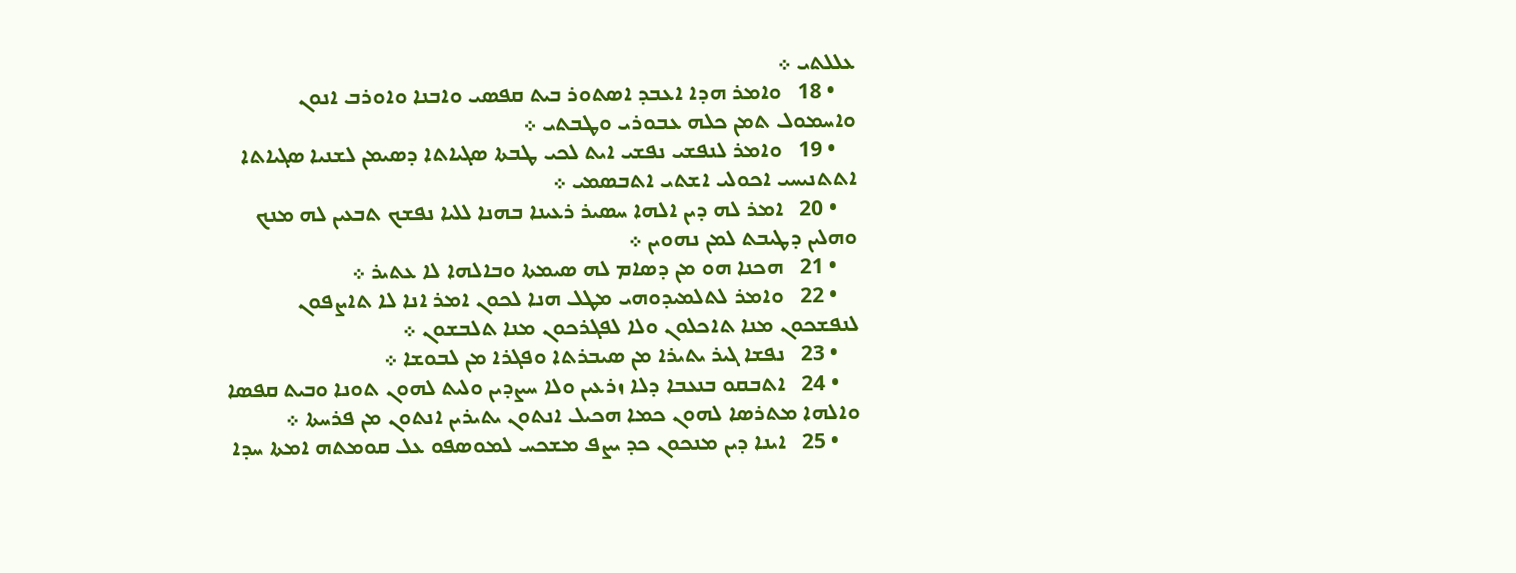ܥܠܠܬܝ ܀
    • 18   ܘܐܡܪ ܗܕܐ ܐܥܒܕ ܐܤܬܘܪ ܒܝܬ ܩܦܤܝ ܘܐܒܢܐ ܘܐܘܪܒ ܐܢܘܢ ܘܐܚܡܘܠ ܬܡܢ ܟܠܗ ܥܒܘܪܝ ܘܛܒܬܝ ܀
    • 19   ܘܐܡܪ ܠܢܦܫܝ ܢܦܫܝ ܐܝܬ ܠܟܝ ܛܒܬܐ ܤܓܝܐܬܐ ܕܤܝܡܢ ܠܫܢܝܐ ܤܓܝܐܬܐ ܐܬܬܢܝܚܝ ܐܟܘܠܝ ܐܫܬܝ ܐܬܒܤܡܝ ܀
    • 20   ܐܡܪ ܠܗ ܕܝܢ ܐܠܗܐ ܚܤܝܪ ܪܥܝܢܐ ܒܗܢܐ ܠܠܝܐ ܢܦܫܟ ܬܒܥܝܢ ܠܗ ܡܢܟ ܘܗܠܝܢ ܕܛܝܒܬ ܠܡܢ ܢܗܘܝܢ ܀
    • 21   ܗܟܢܐ ܗܘ ܡܢ ܕܤܐܡ ܠܗ ܤܝܡܬܐ ܘܒܐܠܗܐ ܠܐ ܥܬܝܪ ܀
    • 22   ܘܐܡܪ ܠܬܠܡܝܕܘܗܝ ܡܛܠ ܗܢܐ ܠܟܘܢ ܐܡܪ ܐܢܐ ܠܐ ܬܐܨܦܘܢ ܠܢܦܫܟܘܢ ܡܢܐ ܬܐܟܠܘܢ ܘܠܐ ܠܦܓܪܟܘܢ ܡܢܐ ܬܠܒܫܘܢ ܀
    • 23   ܢܦܫܐ ܓܝܪ ܝܬܝܪܐ ܡܢ ܤܝܒܪܬܐ ܘܦܓܪܐ ܡܢ ܠܒܘܫܐ ܀
    • 24   ܐܬܒܩܘ ܒܢܥܒܐ ܕܠܐ ܙܪܥܝܢ ܘܠܐ ܚܨܕܝܢ ܘܠܝܬ ܠܗܘܢ ܬܘܢܐ ܘܒܝܬ ܩܦܤܐ ܘܐܠܗܐ ܡܬܪܤܐ ܠܗܘܢ ܟܡܐ ܗܟܝܠ ܐܢܬܘܢ ܝܬܝܪܝܢ ܐܢܬܘܢ ܡܢ ܦܪܚܬܐ ܀
    • 25   ܐܝܢܐ ܕܝܢ ܡܢܟܘܢ ܟܕ ܝܨܦ ܡܫܟܚ ܠܡܘܤܦܘ ܥܠ ܩܘܡܬܗ ܐܡܬܐ ܚܕܐ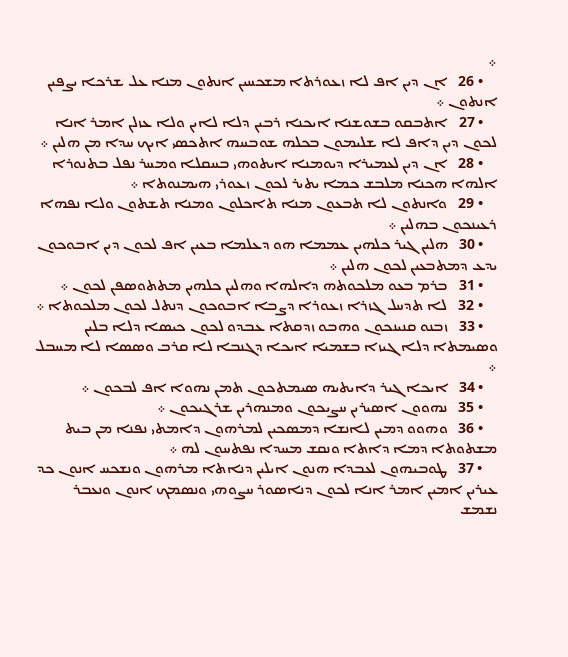܀
    • 26   ܐܢ ܕܝܢ ܐܦ ܠܐ ܙܥܘܪܬܐ ܡܫܟܚܝܢ ܐܢܬܘܢ ܡܢܐ ܥܠ ܫܪܟܐ ܝܨܦܝܢ ܐܢܬܘܢ ܀
    • 27   ܐܬܒܩܘ ܒܫܘܫܢܐ ܐܝܟܢܐ ܪܒܝܢ ܕܠܐ ܠܐܝܢ ܘܠܐ ܥܙܠܢ ܐܡܪ ܐܢܐ ܠܟܘܢ ܕܝܢ ܕܐܦ ܠܐ ܫܠܝܡܘܢ ܒܟܠܗ ܫܘܒܚܗ ܐܬܟܤܝ ܐܝܟ ܚܕܐ ܡܢ ܗܠܝܢ ܀
    • 28   ܐܢ ܕܝܢ ܠܥܡܝܪܐ ܕܝܘܡܢܐ ܐܝܬܘܗܝ ܒܚܩܠܐ ܘܡܚܪ ܢܦܠ ܒܬܢܘܪܐ ܐܠܗܐ ܗܟܢܐ ܡܠܒܫ ܟܡܐ ܝܬܝܪ ܠܟܘܢ ܙܥܘܪܝ ܗܝܡܢܘܬܐ ܀
    • 29   ܘܐܢܬܘܢ ܠܐ ܬܒܥܘܢ ܡܢܐ ܬܐܟܠܘܢ ܘܡܢܐ ܬܫܬܘܢ ܘܠܐ ܢܦܗܐ ܪܥܝܢܟܘܢ ܒܗܠܝܢ ܀
    • 30   ܗܠܝܢ ܓܝܪ ܟܠܗܝܢ ܥܡܡܐ ܗܘ ܕܥܠܡܐ ܒܥܝܢ ܐܦ ܠܟܘܢ ܕܝܢ ܐܒܘܟܘܢ ܝܕܥ ܕܡܬܒܥܝܢ ܠܟܘܢ ܗܠܝܢ ܀
    • 31   ܒܪܡ ܒܥܘ ܡܠܟܘܬܗ ܕܐܠܗܐ ܘܗܠܝܢ ܟܠܗܝܢ ܡܬܬܘܤܦܢ ܠܟܘܢ ܀
    • 32   ܠܐ ܬܕܚܠ ܓܙܪܐ ܙܥܘܪܐ ܕܨܒܐ ܐܒܘܟܘܢ ܕܢܬܠ ܠܟܘܢ ܡܠܟܘܬܐ ܀
    • 33   ܙܒܢܘ ܩܢܝܢܟܘܢ ܘܗܒܘ ܙܕܩܬܐ ܥܒܕܘ ܠܟܘܢ ܟܝܤܐ ܕܠܐ ܒܠܝܢ ܘܤܝܡܬܐ ܕܠܐ ܓܝܙܐ ܒܫܡܝܐ ܐܝܟܐ ܕܓܢܒܐ ܠܐ ܩܪܒ ܘܤܤܐ ܠܐ ܡܚܒܠ ܀
    • 34   ܐܝܟܐ ܓܝܪ ܕܐܝܬܝܗ ܤܝܡܬܟܘܢ ܬܡܢ ܢܗܘܐ ܐܦ ܠܒܟܘܢ ܀
    • 35   ܢܗܘܘܢ ܐܤܝܪܝܢ ܚܨܝܟܘܢ ܘܡܢܗܪܝܢ ܫܪܓܝܟܘܢ ܀
    • 36   ܘܗܘܘ ܕܡܝܢ ܠܐܢܫܐ ܕܡܤܟܝܢ ܠܡܪܗܘܢ ܕܐܡܬܝ ܢܦܢܐ ܡܢ ܒܝܬ ܡܫܬܘܬܐ ܕܡܐ ܕܐܬܐ ܘܢܩܫ ܡܚܕܐ ܢܦܬܚܘܢ ܠܗ ܀
    • 37   ܛܘܒܝܗܘܢ ܠܥܒܕܐ ܗܢܘܢ ܐܝܠܝܢ ܕܢܐܬܐ ܡܪܗܘܢ ܘܢܫܟܚ ܐܢܘܢ ܟܕ ܥܝܪܝܢ ܐܡܝܢ ܐܡܪ ܐܢܐ ܠܟܘܢ ܕܢܐܤܘܪ ܚܨܘܗܝ ܘܢܤܡܟ ܐܢܘܢ ܘܢܥܒܪ ܢܫܡܫ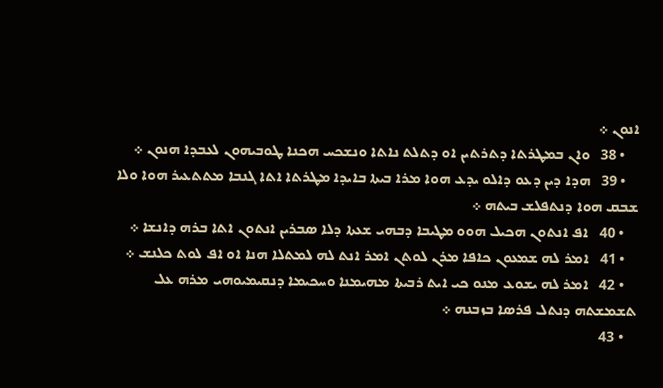ܐܢܘܢ ܀
    • 38   ܘܐܢ ܒܡܛܪܬܐ ܕܬܪܬܝܢ ܐܘ ܕܬܠܬ ܢܐܬܐ ܘܢܫܟܚ ܗܟܢܐ ܛܘܒܝܗܘܢ ܠܥܒܕܐ ܗܢܘܢ ܀
    • 39   ܗܕܐ ܕܝܢ ܕܥܘ ܕܐܠܘ ܝܕܥ ܗܘܐ ܡܪܐ ܒܝܬܐ ܒܐܝܕܐ ܡܛܪܬܐ ܐܬܐ ܓܢܒܐ ܡܬܬܥܝܪ ܗܘܐ ܘܠܐ ܫܒܩ ܗܘܐ ܕܢܬܦܠܫ ܒܝܬܗ ܀
    • 40   ܐܦ ܐܢܬܘܢ ܗܟܝܠ ܗܘܘ ܡܛܝܒܐ ܕܒܗܝ ܫܥܬܐ ܕܠܐ ܤܒܪܝܢ ܐܢܬܘܢ ܐܬܐ ܒܪܗ ܕܐܢܫܐ ܀
    • 41   ܐܡܪ ܠܗ ܫܡܥܘܢ ܟܐܦܐ ܡܪܢ ܠܘܬܢ ܐܡܪ ܐܢܬ ܠܗ ܠܡܬܠܐ ܗܢܐ ܐܘ ܐܦ ܠܘܬ ܟܠܢܫ ܀
    • 42   ܐܡܪ ܠܗ ܝܫܘܥ ܡܢܘ ܟܝ ܐܝܬ ܪܒܝܬܐ ܡܗܝܡܢܐ ܘܚܟܝܡܐ ܕܢܩܝܡܝܘܗܝ ܡܪܗ ܥܠ ܬܫܡܫܬܗ ܕܢܬܠ ܦܪܤܐ ܒܙܒܢܗ ܀
    • 43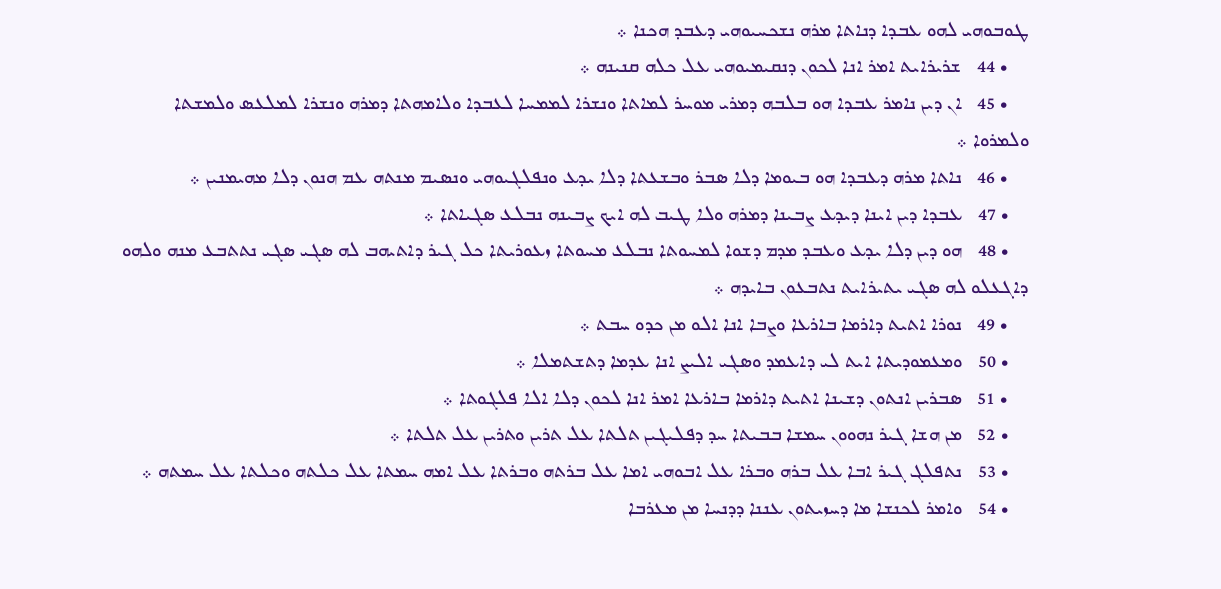ܛܘܒܘܗܝ ܠܗܘ ܥܒܕܐ ܕܢܐܬܐ ܡܪܗ ܢܫܟܚܝܘܗܝ ܕܥܒܕ ܗܟܢܐ ܀
    • 44   ܫܪܝܪܐܝܬ ܐܡܪ ܐܢܐ ܠܟܘܢ ܕܢܩܝܡܝܘܗܝ ܥܠ ܟܠܗ ܩܢܝܢܗ ܀
    • 45   ܐܢ ܕܝܢ ܢܐܡܪ ܥܒܕܐ ܗܘ ܒܠܒܗ ܕܡܪܝ ܡܘܚܪ ܠܡܐܬܐ ܘܢܫܪܐ ܠܡܡܚܐ ܠܥܒܕܐ ܘܠܐܡܗܬܐ ܕܡܪܗ ܘܢܫܪܐ ܠܡܠܥܤ ܘܠܡܫܬܐ ܘܠܡܪܘܐ ܀
    • 46   ܢܐܬܐ ܡܪܗ ܕܥܒܕܐ ܗܘ ܒܝܘܡܐ ܕܠܐ ܤܒܪ ܘܒܫܥܬܐ ܕܠܐ ܝܕܥ ܘܢܦܠܓܝܘܗܝ ܘܢܤܝܡ ܡܢܬܗ ܥܡ ܗܢܘܢ ܕܠܐ ܡܗܝܡܢܝܢ ܀
    • 47   ܥܒܕܐ ܕܝܢ ܐܝܢܐ ܕܝܕܥ ܨܒܝܢܐ ܕܡܪܗ ܘܠܐ ܛܝܒ ܠܗ ܐܝܟ ܨܒܝܢܗ ܢܒܠܥ ܤܓܝܐܬܐ ܀
    • 48   ܗܘ ܕܝܢ ܕܠܐ ܝܕܥ ܘܥܒܕ ܡܕܡ ܕܫܘܐ ܠܡܚܘܬܐ ܢܒܠܥ ܡܚܘܬܐ ܙܥܘܪܝܬܐ ܟܠ ܓܝܪ ܕܐܬܝܗܒ ܠܗ ܤܓܝ ܤܓܝ ܢܬܬܒܥ ܡܢܗ ܘܠܗܘ ܕܐܓܥܠܘ ܠܗ ܤܓܝ ܝܬܝܪܐܝܬ ܢܬܒܥܘܢ ܒܐܝܕܗ ܀
    • 49   ܢܘܪܐ ܐܬܝܬ ܕܐܪܡܐ ܒܐܪܥܐ ܘܨܒܐ ܐܢܐ ܐܠܘ ܡܢ ܟܕܘ ܚܒܬ ܀
    • 50   ܘܡܥܡܘܕܝܬܐ ܐܝܬ ܠܝ ܕܐܥܡܕ ܘܤܓܝ ܐܠܝܨ ܐܢܐ ܥܕܡܐ ܕܬܫܬܡܠܐ ܀
    • 51   ܤܒܪܝܢ ܐܢܬܘܢ ܕܫܝܢܐ ܐܬܝܬ ܕܐܪܡܐ ܒܐܪܥܐ ܐܡܪ ܐܢܐ ܠܟܘܢ ܕܠܐ ܐܠܐ ܦܠܓܘܬܐ ܀
    • 52   ܡܢ ܗܫܐ ܓܝܪ ܢܗܘܘܢ ܚܡܫܐ ܒܒܝܬܐ ܚܕ ܕܦܠܝܓܝܢ ܬܠܬܐ ܥܠ ܬܪܝܢ ܘܬܪܝܢ ܥܠ ܬܠܬܐ ܀
    • 53   ܢܬܦܠܓ ܓܝܪ ܐܒܐ ܥܠ ܒܪܗ ܘܒܪܐ ܥܠ ܐܒܘܗܝ ܐܡܐ ܥܠ ܒܪܬܗ ܘܒܪܬܐ ܥܠ ܐܡܗ ܚܡܬܐ ܥܠ ܟܠܬܗ ܘܟܠܬܐ ܥܠ ܚܡܬܗ ܀
    • 54   ܘܐܡܪ ܠܟܢܫܐ ܡܐ ܕܚܙܝܬܘܢ ܥܢܢܐ ܕܕܢܚܐ ܡܢ ܡܥܪܒܐ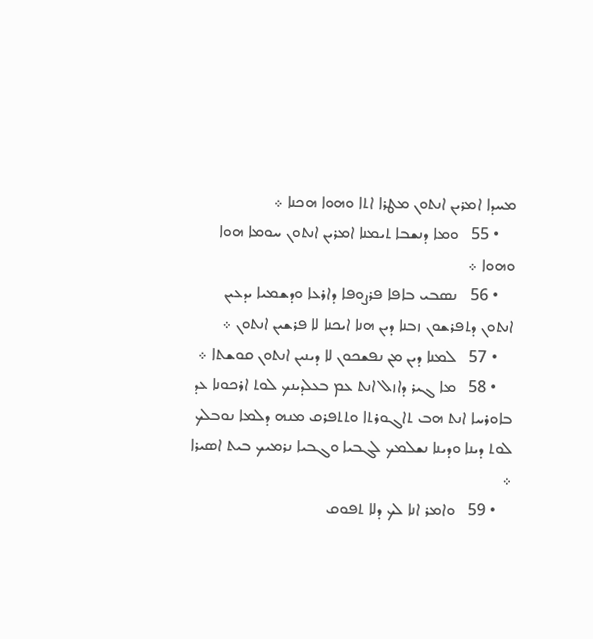ܡܚܕܐ ܐܡܪܝܢ ܐܢܬܘܢ ܡܛܪܐ ܐܬܐ ܘܗܘܐ ܗܟܢܐ ܀
    • 55   ܘܡܐ ܕܢܫܒܐ ܬܝܡܢܐ ܐܡܪܝܢ ܐܢܬܘܢ ܚܘܡܐ ܗܘܐ ܘܗܘܐ ܀
    • 56   ܢܤܒܝ ܒܐܦܐ ܦܪܨܘܦܐ ܕܐܪܥܐ ܘܕܫܡܝܐ ܝܕܥܝܢ ܐܢܬܘܢ ܕܬܦܪܫܘܢ ܙܒܢܐ ܕܝܢ ܗܢܐ ܐܝܟܢܐ ܠܐ ܦܪܫܝܢ ܐܢܬܘܢ ܀
    • 57   ܠܡܢܐ ܕܝܢ ܡܢ ܢܦܫܟܘܢ ܠܐ ܕܝܢܝܢ ܐܢܬܘܢ ܩܘܫܬܐ ܀
    • 58   ܡܐ ܓܝܪ ܕܐܙܠ ܐܢܬ ܥܡ ܒܥܠܕܝܢܟ ܠܘܬ ܐܪܟܘܢܐ ܥܕ ܒܐܘܪܚܐ ܐܢܬ ܗܒ ܬܐܓܘܪܬܐ ܘܬܬܦܪܩ ܡܢܗ ܕܠܡܐ ܢܘܒܠܟ ܠܘܬ ܕܝܢܐ ܘܕܝܢܐ ܢܫܠܡܟ ܠܓܒܝܐ ܘܓܒܝܐ ܢܪܡܝܟ ܒܝܬ ܐܤܝܪܐ ܀
    • 59   ܘܐܡܪ ܐܢܐ ܠܟ ܕܠܐ ܬܦܘܩ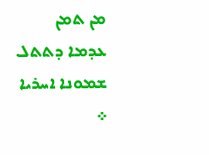ܡܢ ܬܡܢ ܥܕܡܐ ܕܬܬܠ ܫܡܘܢܐ ܐܚܪܝܐ ܀